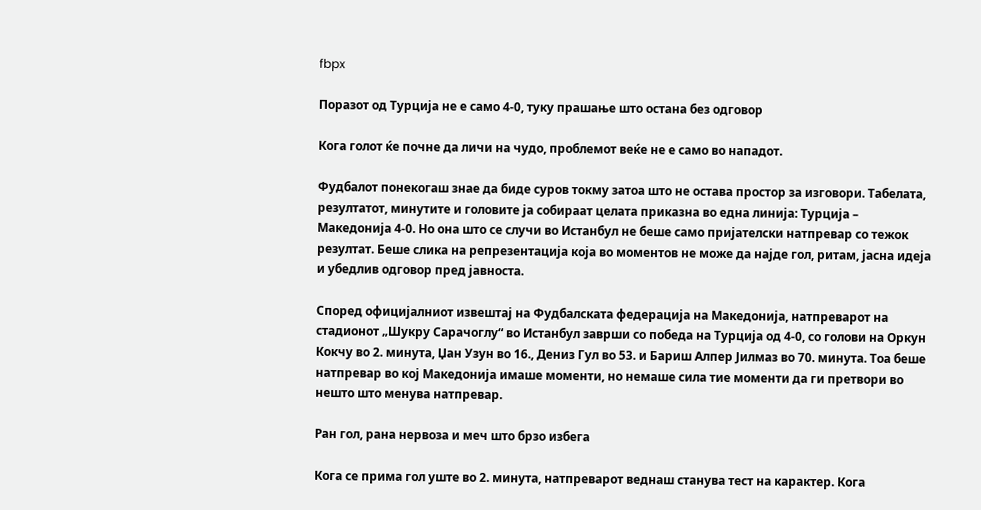fbpx

Поразот од Турција не е само 4-0, туку прашање што остана без одговор

Кога голот ќе почне да личи на чудо, проблемот веќе не е само во нападот.

Фудбалот понекогаш знае да биде суров токму затоа што не остава простор за изговори. Табелата, резултатот, минутите и головите ја собираат целата приказна во една линија: Турција – Македонија 4-0. Но она што се случи во Истанбул не беше само пријателски натпревар со тежок резултат. Беше слика на репрезентација која во моментов не може да најде гол, ритам, јасна идеја и убедлив одговор пред јавноста.

Според официјалниот извештај на Фудбалската федерација на Македонија, натпреварот на стадионот „Шукру Сарачоглу“ во Истанбул заврши со победа на Турција од 4-0, со голови на Оркун Кокчу во 2. минута, Џан Узун во 16., Дениз Гул во 53. и Бариш Алпер Јилмаз во 70. минута. Тоа беше натпревар во кој Македонија имаше моменти, но немаше сила тие моменти да ги претвори во нешто што менува натпревар.

Ран гол, рана нервоза и меч што брзо избега

Кога се прима гол уште во 2. минута, натпреварот веднаш станува тест на карактер. Кога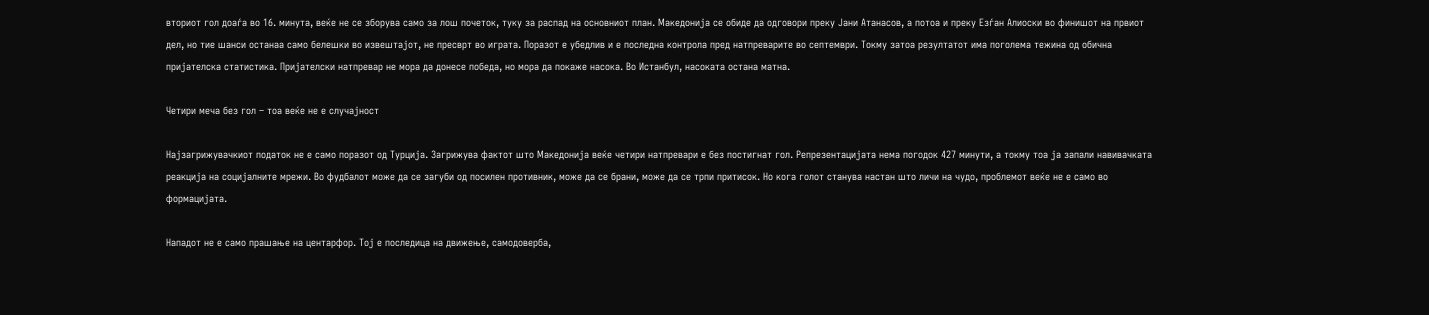вториот гол доаѓа во 16. минута, веќе не се зборува само за лош почеток, туку за распад на основниот план. Македонија се обиде да одговори преку Јани Атанасов, а потоа и преку Езѓан Алиоски во финишот на првиот дел, но тие шанси останаа само белешки во извештајот, не пресврт во играта. Поразот е убедлив и е последна контрола пред натпреварите во септември. Токму затоа резултатот има поголема тежина од обична пријателска статистика. Пријателски натпревар не мора да донесе победа, но мора да покаже насока. Во Истанбул, насоката остана матна.

Четири меча без гол – тоа веќе не е случајност

Најзагрижувачкиот податок не е само поразот од Турција. Загрижува фактот што Македонија веќе четири натпревари е без постигнат гол. Репрезентацијата нема погодок 427 минути, а токму тоа ја запали навивачката реакција на социјалните мрежи. Во фудбалот може да се загуби од посилен противник, може да се брани, може да се трпи притисок. Но кога голот станува настан што личи на чудо, проблемот веќе не е само во формацијата.

Нападот не е само прашање на центарфор. Тој е последица на движење, самодоверба,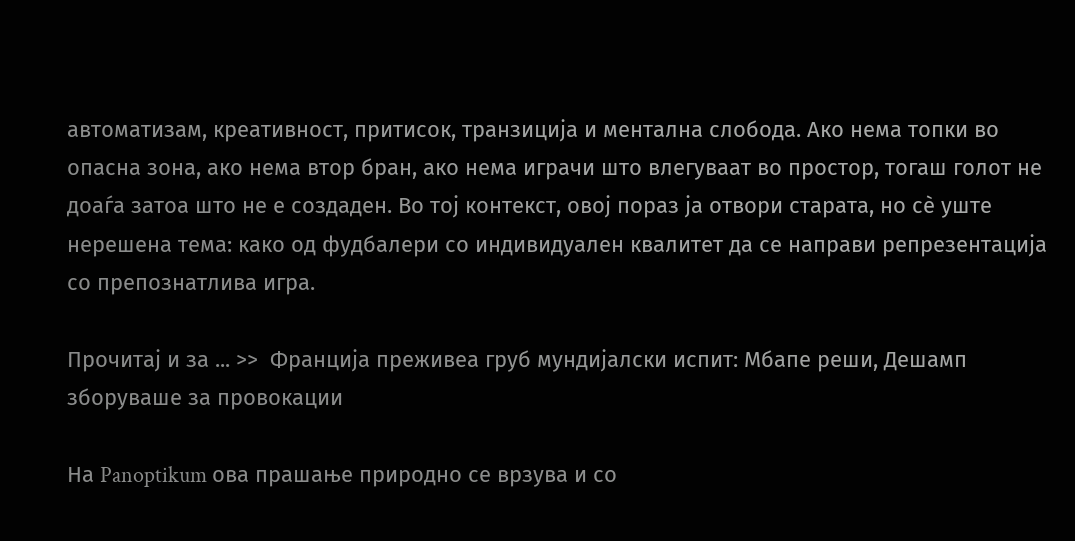автоматизам, креативност, притисок, транзиција и ментална слобода. Ако нема топки во опасна зона, ако нема втор бран, ако нема играчи што влегуваат во простор, тогаш голот не доаѓа затоа што не е создаден. Во тој контекст, овој пораз ја отвори старата, но сè уште нерешена тема: како од фудбалери со индивидуален квалитет да се направи репрезентација со препознатлива игра.

Прочитај и за ... >>  Франција преживеа груб мундијалски испит: Мбапе реши, Дешамп зборуваше за провокации

На Panoptikum ова прашање природно се врзува и со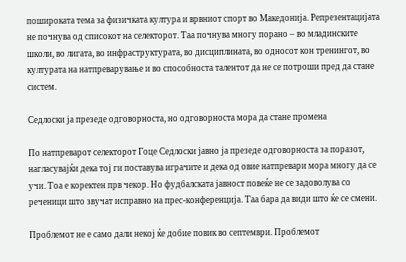пошироката тема за физичката култура и врвниот спорт во Македонија. Репрезентацијата не почнува од списокот на селекторот. Таа почнува многу порано – во младинските школи, во лигата, во инфраструктурата, во дисциплината, во односот кон тренингот, во културата на натпреварување и во способноста талентот да не се потроши пред да стане систем.

Седлоски ја презеде одговорноста, но одговорноста мора да стане промена

По натпреварот селекторот Гоце Седлоски јавно ја презеде одговорноста за поразот, нагласувајќи дека тој ги поставува играчите и дека од овие натпревари мора многу да се учи. Тоа е коректен прв чекор. Но фудбалската јавност повеќе не се задоволува со реченици што звучат исправно на прес-конференција. Таа бара да види што ќе се смени.

Проблемот не е само дали некој ќе добие повик во септември. Проблемот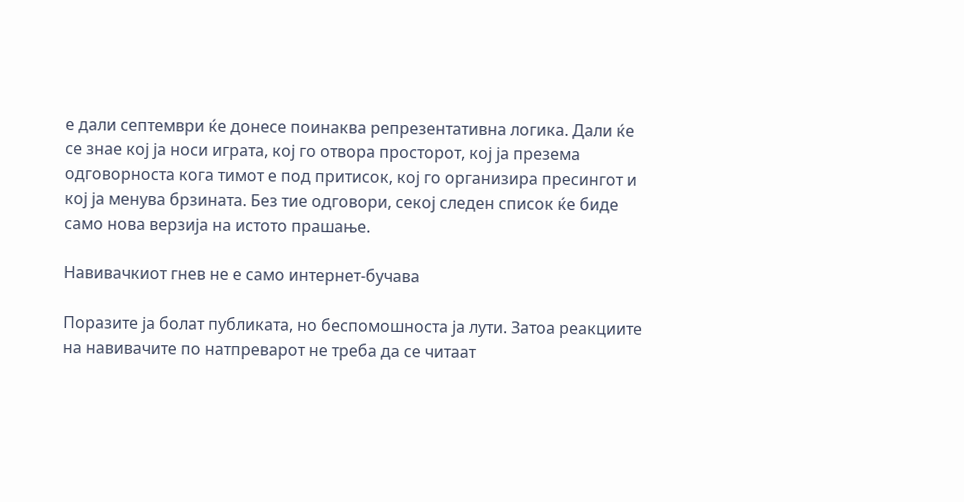е дали септември ќе донесе поинаква репрезентативна логика. Дали ќе се знае кој ја носи играта, кој го отвора просторот, кој ја презема одговорноста кога тимот е под притисок, кој го организира пресингот и кој ја менува брзината. Без тие одговори, секој следен список ќе биде само нова верзија на истото прашање.

Навивачкиот гнев не е само интернет-бучава

Поразите ја болат публиката, но беспомошноста ја лути. Затоа реакциите на навивачите по натпреварот не треба да се читаат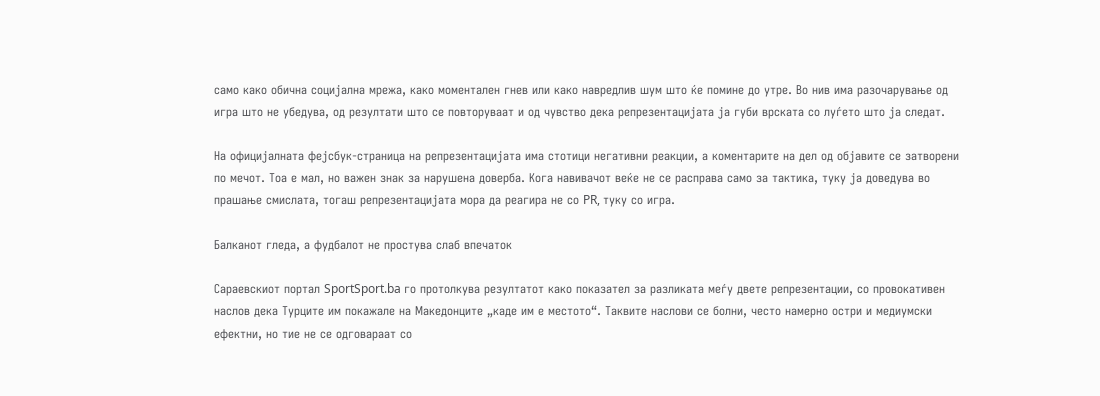само како обична социјална мрежа, како моментален гнев или како навредлив шум што ќе помине до утре. Во нив има разочарување од игра што не убедува, од резултати што се повторуваат и од чувство дека репрезентацијата ја губи врската со луѓето што ја следат.

На официјалната фејсбук-страница на репрезентацијата има стотици негативни реакции, а коментарите на дел од објавите се затворени по мечот. Тоа е мал, но важен знак за нарушена доверба. Кога навивачот веќе не се расправа само за тактика, туку ја доведува во прашање смислата, тогаш репрезентацијата мора да реагира не со PR, туку со игра.

Балканот гледа, а фудбалот не простува слаб впечаток

Сараевскиот портал SportSport.ba го протолкува резултатот како показател за разликата меѓу двете репрезентации, со провокативен наслов дека Турците им покажале на Македонците „каде им е местото“. Таквите наслови се болни, често намерно остри и медиумски ефектни, но тие не се одговараат со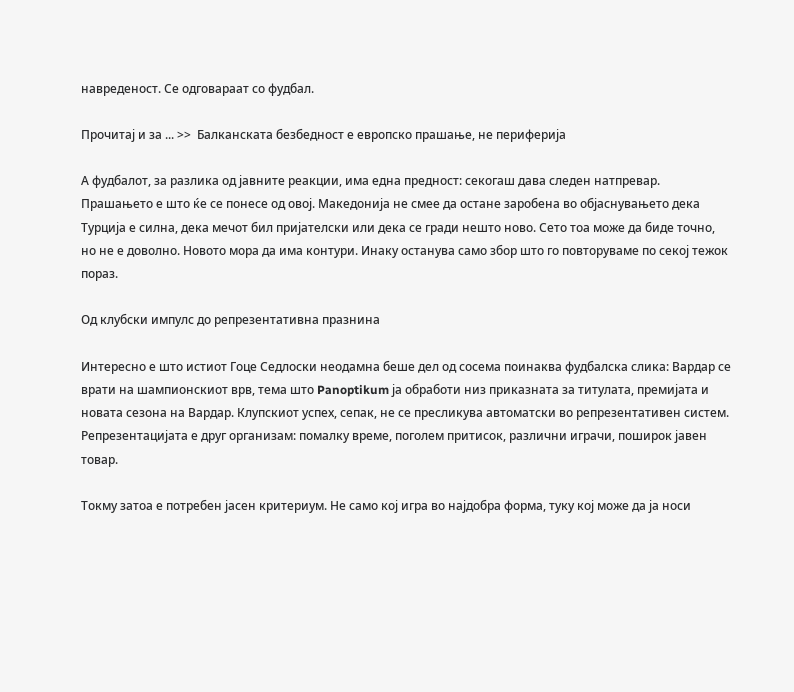навреденост. Се одговараат со фудбал.

Прочитај и за ... >>  Балканската безбедност е европско прашање, не периферија

А фудбалот, за разлика од јавните реакции, има една предност: секогаш дава следен натпревар. Прашањето е што ќе се понесе од овој. Македонија не смее да остане заробена во објаснувањето дека Турција е силна, дека мечот бил пријателски или дека се гради нешто ново. Сето тоа може да биде точно, но не е доволно. Новото мора да има контури. Инаку останува само збор што го повторуваме по секој тежок пораз.

Од клубски импулс до репрезентативна празнина

Интересно е што истиот Гоце Седлоски неодамна беше дел од сосема поинаква фудбалска слика: Вардар се врати на шампионскиот врв, тема што Panoptikum ја обработи низ приказната за титулата, премијата и новата сезона на Вардар. Клупскиот успех, сепак, не се пресликува автоматски во репрезентативен систем. Репрезентацијата е друг организам: помалку време, поголем притисок, различни играчи, поширок јавен товар.

Токму затоа е потребен јасен критериум. Не само кој игра во најдобра форма, туку кој може да ја носи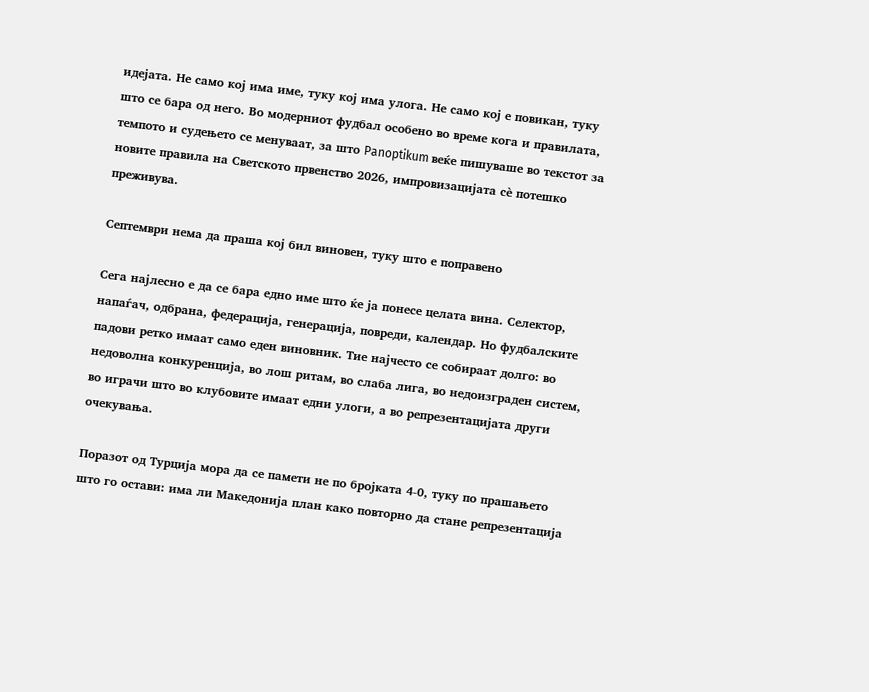идејата. Не само кој има име, туку кој има улога. Не само кој е повикан, туку што се бара од него. Во модерниот фудбал особено во време кога и правилата, темпото и судењето се менуваат, за што Panoptikum веќе пишуваше во текстот за новите правила на Светското првенство 2026, импровизацијата сè потешко преживува.

Септември нема да праша кој бил виновен, туку што е поправено

Сега најлесно е да се бара едно име што ќе ја понесе целата вина. Селектор, напаѓач, одбрана, федерација, генерација, повреди, календар. Но фудбалските падови ретко имаат само еден виновник. Тие најчесто се собираат долго: во недоволна конкуренција, во лош ритам, во слаба лига, во недоизграден систем, во играчи што во клубовите имаат едни улоги, а во репрезентацијата други очекувања.

Поразот од Турција мора да се памети не по бројката 4-0, туку по прашањето што го остави: има ли Македонија план како повторно да стане репрезентација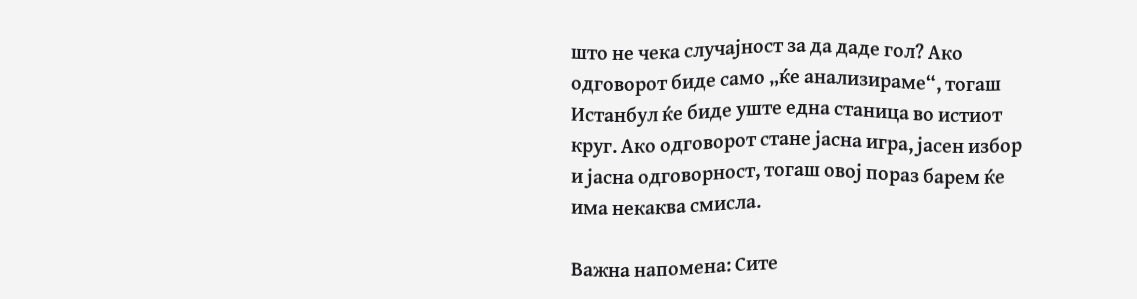што не чека случајност за да даде гол? Ако одговорот биде само „ќе анализираме“, тогаш Истанбул ќе биде уште една станица во истиот круг. Ако одговорот стане јасна игра, јасен избор и јасна одговорност, тогаш овој пораз барем ќе има некаква смисла.

Важна напомена: Сите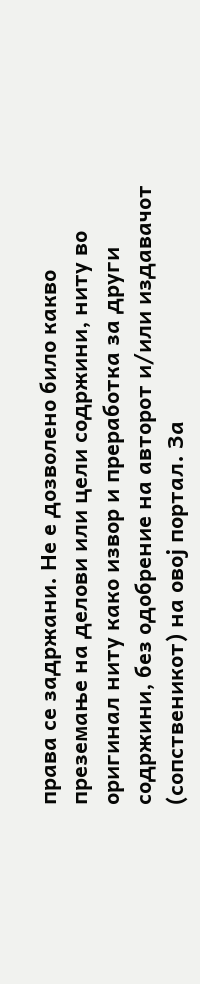права се задржани. Не е дозволено било какво преземање на делови или цели содржини, ниту во оригинал ниту како извор и преработка за други содржини, без одобрение на авторот и/или издавачот (сопственикот) на овој портал. За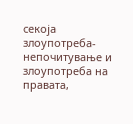секоја злоупотреба-непочитување и злоупотреба на правата,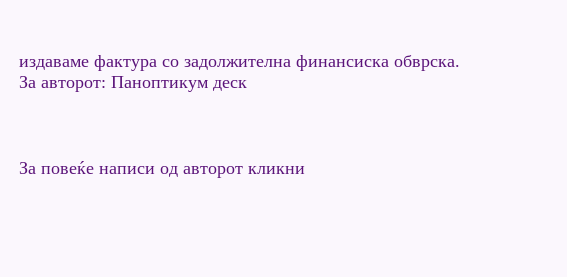издаваме фактура со задолжителна финансиска обврска.
За авторот: Паноптикум деск



За повеќе написи од авторот кликни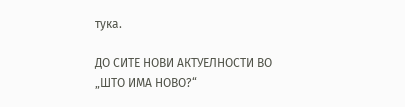тука.

ДО СИТЕ НОВИ АКТУЕЛНОСТИ ВО „ШТО ИМА НОВО?“